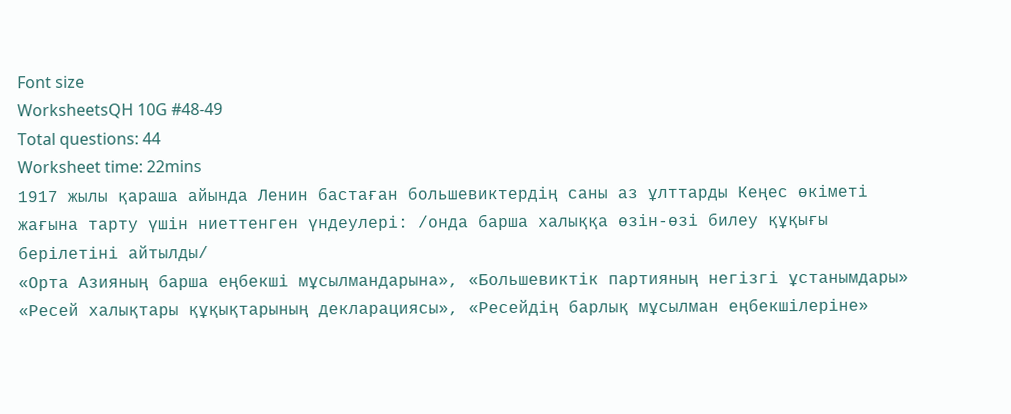Font size
WorksheetsQH 10G #48-49
Total questions: 44
Worksheet time: 22mins
1917 жылы қараша айында Ленин бастаған большевиктердің саны аз ұлттарды Кеңес өкіметі жағына тарту үшін ниеттенген үндеулері: /онда барша халыққа өзін-өзі билеу құқығы берілетіні айтылды/
«Орта Азияның барша еңбекші мұсылмандарына», «Большевиктік партияның негізгі ұстанымдары»
«Ресей халықтары құқықтарының декларациясы», «Ресейдің барлық мұсылман еңбекшілеріне»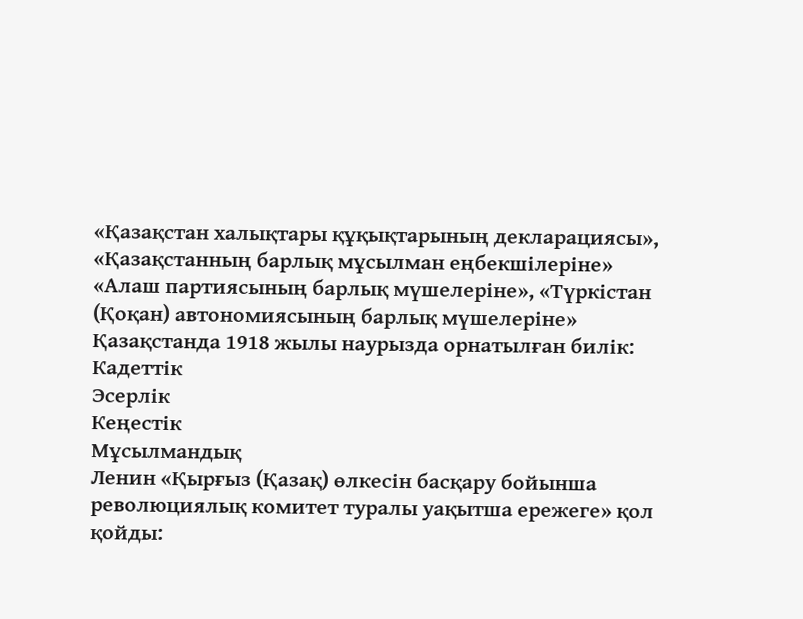«Қазақстан халықтары құқықтарының декларациясы», «Қазақстанның барлық мұсылман еңбекшілеріне»
«Алаш партиясының барлық мүшелеріне», «Түркістан (Қоқан) автономиясының барлық мүшелеріне»
Қазақстанда 1918 жылы наурызда орнатылған билік:
Кадеттік
Эсерлік
Кеңестік
Мұсылмандық
Ленин «Қырғыз (Қазақ) өлкесін басқару бойынша революциялық комитет туралы уақытша ережеге» қол қойды: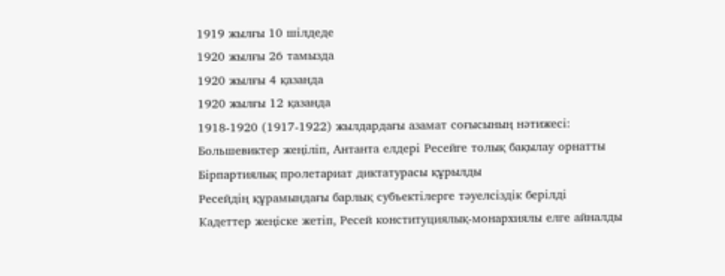1919 жылғы 10 шілдеде
1920 жылғы 26 тамызда
1920 жылғы 4 қазанда
1920 жылғы 12 қазанда
1918-1920 (1917-1922) жылдардағы азамат соғысының нәтижесі:
Большевиктер жеңіліп, Антанта елдері Ресейге толық бақылау орнатты
Бірпартиялық пролетариат диктатурасы құрылды
Ресейдің құрамындағы барлық субъектілерге тәуелсіздік берілді
Кадеттер жеңіске жетіп, Ресей конституциялық-монархиялы елге айналды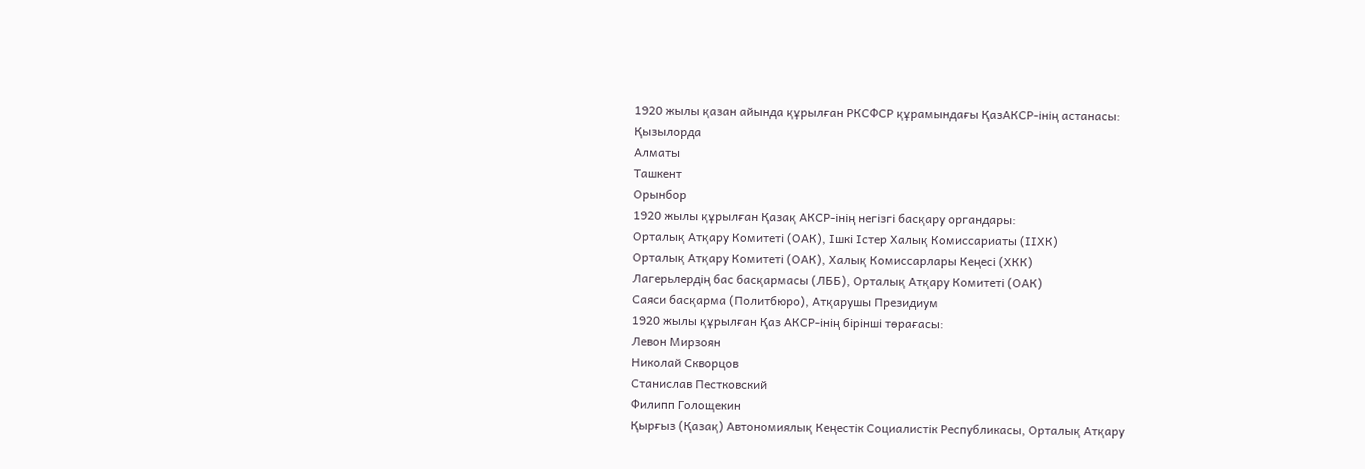1920 жылы қазан айында құрылған РКСФСР құрамындағы ҚазАКСР-інің астанасы:
Қызылорда
Алматы
Ташкент
Орынбор
1920 жылы құрылған Қазақ АКСР-інің негізгі басқару органдары:
Орталық Атқару Комитеті (ОАК), Ішкі Істер Халық Комиссариаты (ІІХК)
Орталық Атқару Комитеті (ОАК), Халық Комиссарлары Кеңесі (ХКК)
Лагерьлердің бас басқармасы (ЛББ), Орталық Атқару Комитеті (ОАК)
Саяси басқарма (Политбюро), Атқарушы Президиум
1920 жылы құрылған Қаз АКСР-інің бірінші төрағасы:
Левон Мирзоян
Николай Скворцов
Станислав Пестковский
Филипп Голощекин
Қырғыз (Қазақ) Автономиялық Кеңестік Социалистік Республикасы, Орталық Атқару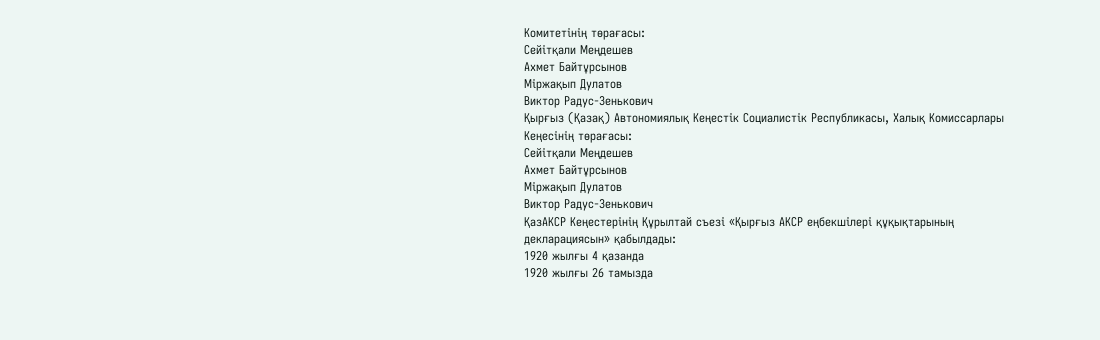Комитетінің төрағасы:
Сейітқали Меңдешев
Ахмет Байтұрсынов
Міржақып Дулатов
Виктор Радус-Зенькович
Қырғыз (Қазақ) Автономиялық Кеңестік Социалистік Республикасы, Халық Комиссарлары Кеңесінің төрағасы:
Сейітқали Меңдешев
Ахмет Байтұрсынов
Міржақып Дулатов
Виктор Радус-Зенькович
ҚазАКСР Кеңестерінің Құрылтай съезі «Қырғыз АКСР еңбекшілері құқықтарының декларациясын» қабылдады:
1920 жылғы 4 қазанда
1920 жылғы 26 тамызда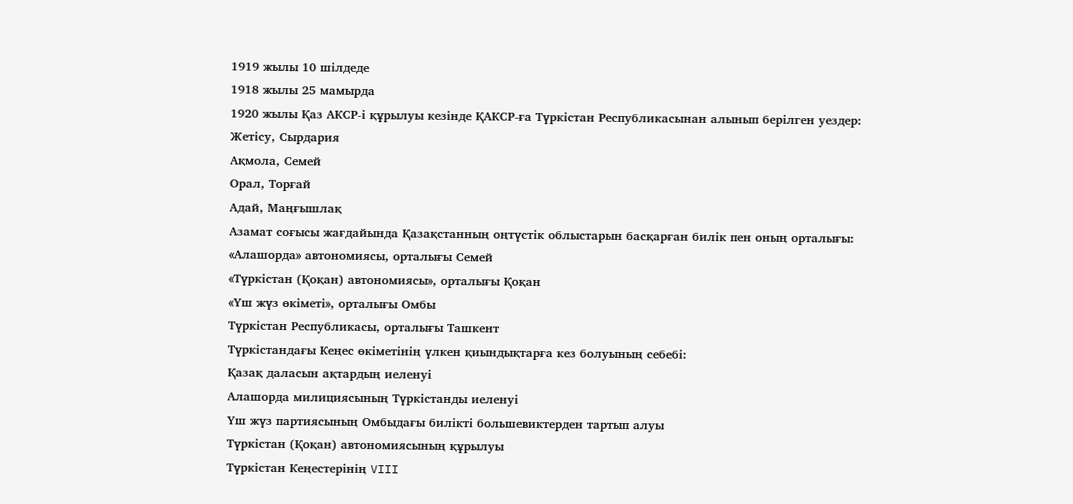1919 жылы 10 шілдеде
1918 жылы 25 мамырда
1920 жылы Қаз АКСР-і құрылуы кезінде ҚАКСР-ға Түркістан Республикасынан алынып берілген уездер:
Жетісу, Сырдария
Ақмола, Семей
Орал, Торғай
Адай, Маңғышлақ
Азамат соғысы жағдайында Қазақстанның оңтүстік облыстарын басқарған билік пен оның орталығы:
«Алашорда» автономиясы, орталығы Семей
«Түркістан (Қоқан) автономиясы», орталығы Қоқан
«Үш жүз өкіметі», орталығы Омбы
Түркістан Республикасы, орталығы Ташкент
Түркістандағы Кеңес өкіметінің үлкен қиындықтарға кез болуының себебі:
Қазақ даласын ақтардың иеленуі
Алашорда милициясының Түркістанды иеленуі
Үш жүз партиясының Омбыдағы билікті большевиктерден тартып алуы
Түркістан (Қоқан) автономиясының құрылуы
Түркістан Кеңестерінің VIII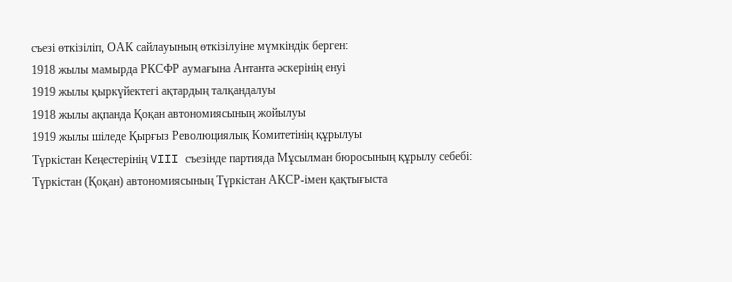съезі өткізіліп, ОАК сайлауының өткізілуіне мүмкіндік берген:
1918 жылы мамырда РКСФР аумағына Антанта әскерінің енуі
1919 жылы қыркүйектегі ақтардың талқандалуы
1918 жылы ақпанда Қоқан автономиясының жойылуы
1919 жылы шіледе Қырғыз Революциялық Комитетінің құрылуы
Түркістан Кеңестерінің VIII съезінде партияда Мұсылман бюросының құрылу себебі:
Түркістан (Қоқан) автономиясының Түркістан АКСР-імен қақтығыста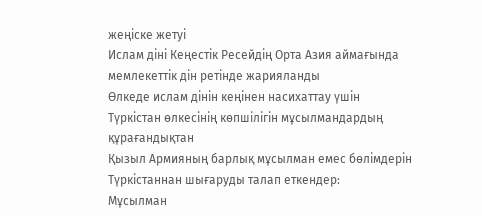жеңіске жетуі
Ислам діні Кеңестік Ресейдің Орта Азия аймағында мемлекеттік дін ретінде жарияланды
Өлкеде ислам дінін кеңінен насихаттау үшін
Түркістан өлкесінің көпшілігін мұсылмандардың құрағандықтан
Қызыл Армияның барлық мұсылман емес бөлімдерін Түркістаннан шығаруды талап еткендер:
Мұсылман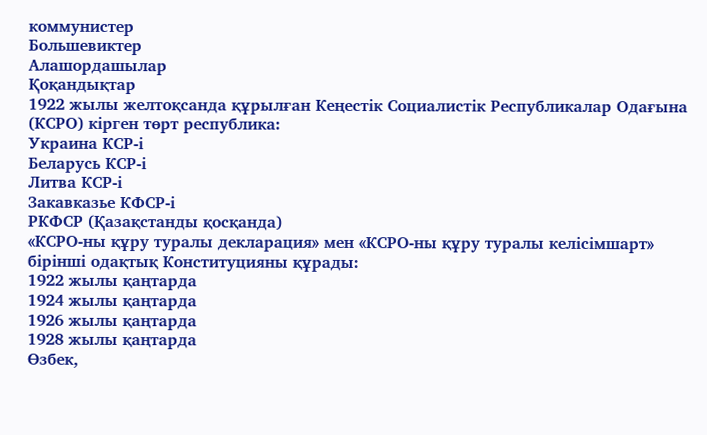коммунистер
Большевиктер
Алашордашылар
Қоқандықтар
1922 жылы желтоқсанда құрылған Кеңестік Социалистік Республикалар Одағына (КСРО) кірген төрт республика:
Украина КСР-і
Беларусь КСР-і
Литва КСР-і
Закавказье КФСР-і
РКФСР (Қазақстанды қосқанда)
«КСРО-ны құру туралы декларация» мен «КСРО-ны құру туралы келісімшарт» бірінші одақтық Конституцияны құрады:
1922 жылы қаңтарда
1924 жылы қаңтарда
1926 жылы қаңтарда
1928 жылы қаңтарда
Өзбек,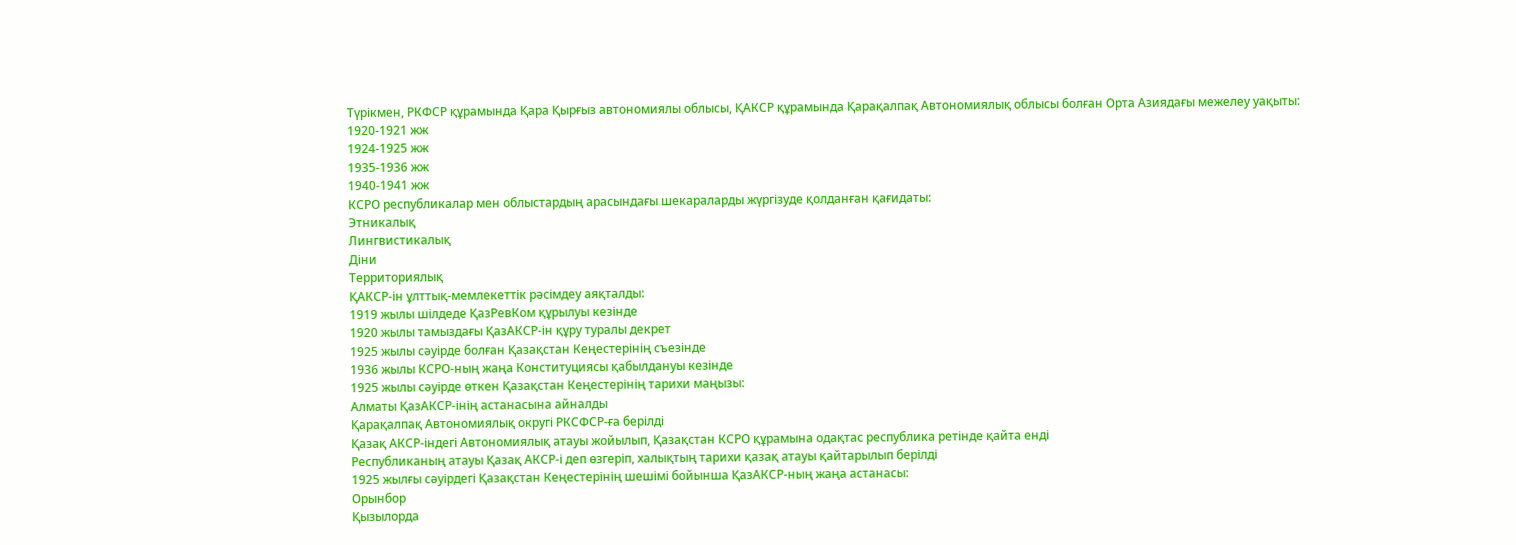Түрікмен, РКФСР құрамында Қара Қырғыз автономиялы облысы, ҚАКСР құрамында Қарақалпақ Автономиялық облысы болған Орта Азиядағы межелеу уақыты:
1920-1921 жж
1924-1925 жж
1935-1936 жж
1940-1941 жж
КСРО республикалар мен облыстардың арасындағы шекараларды жүргізуде қолданған қағидаты:
Этникалық
Лингвистикалық
Діни
Территориялық
ҚАКСР-ін ұлттық-мемлекеттік рәсімдеу аяқталды:
1919 жылы шілдеде ҚазРевКом құрылуы кезінде
1920 жылы тамыздағы ҚазАКСР-ін құру туралы декрет
1925 жылы сәуірде болған Қазақстан Кеңестерінің съезінде
1936 жылы КСРО-ның жаңа Конституциясы қабылдануы кезінде
1925 жылы сәуірде өткен Қазақстан Кеңестерінің тарихи маңызы:
Алматы ҚазАКСР-інің астанасына айналды
Қарақалпақ Автономиялық округі РКСФСР-ға берілді
Қазақ АКСР-індегі Автономиялық атауы жойылып, Қазақстан КСРО құрамына одақтас республика ретінде қайта енді
Республиканың атауы Қазақ АКСР-і деп өзгеріп, халықтың тарихи қазақ атауы қайтарылып берілді
1925 жылғы сәуірдегі Қазақстан Кеңестерінің шешімі бойынша ҚазАКСР-ның жаңа астанасы:
Орынбор
Қызылорда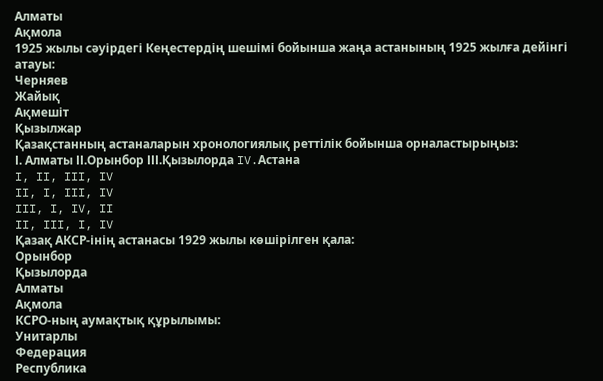Алматы
Ақмола
1925 жылы сәуірдегі Кеңестердің шешімі бойынша жаңа астанының 1925 жылға дейінгі атауы:
Черняев
Жайық
Ақмешіт
Қызылжар
Қазақстанның астаналарын хронологиялық реттілік бойынша орналастырыңыз:
І. Алматы ІІ.Орынбор ІІІ.Қызылорда IV.Астана
I, II, III, IV
II, I, III, IV
III, I, IV, II
II, III, I, IV
Қазақ АКСР-інің астанасы 1929 жылы көшірілген қала:
Орынбор
Қызылорда
Алматы
Ақмола
КСРО-ның аумақтық құрылымы:
Унитарлы
Федерация
Республика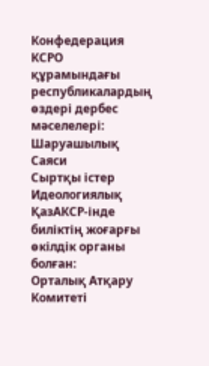Конфедерация
КСРО құрамындағы республикалардың өздері дербес мәселелері:
Шаруашылық
Саяси
Сыртқы істер
Идеологиялық
ҚазАКСР-інде биліктің жоғарғы өкілдік органы болған:
Орталық Атқару Комитеті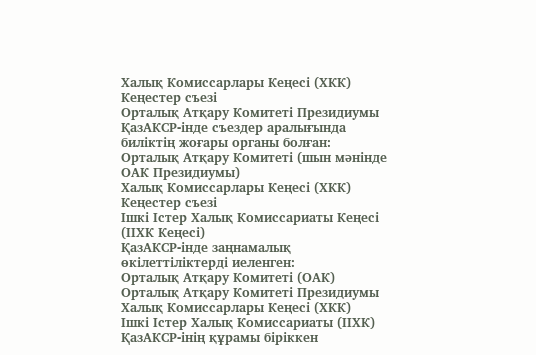Халық Комиссарлары Кеңесі (ХКК)
Кеңестер съезі
Орталық Атқару Комитеті Президиумы
ҚазАКСР-інде съездер аралығында биліктің жоғары органы болған:
Орталық Атқару Комитеті (шын мәнінде ОАК Президиумы)
Халық Комиссарлары Кеңесі (ХКК)
Кеңестер съезі
Ішкі Істер Халық Комиссариаты Кеңесі (ІІХК Кеңесі)
ҚазАКСР-інде заңнамалық өкілеттіліктерді иеленген:
Орталық Атқару Комитеті (ОАК)
Орталық Атқару Комитеті Президиумы
Халық Комиссарлары Кеңесі (ХКК)
Ішкі Істер Халық Комиссариаты (ІІХК)
ҚазАКСР-інің құрамы біріккен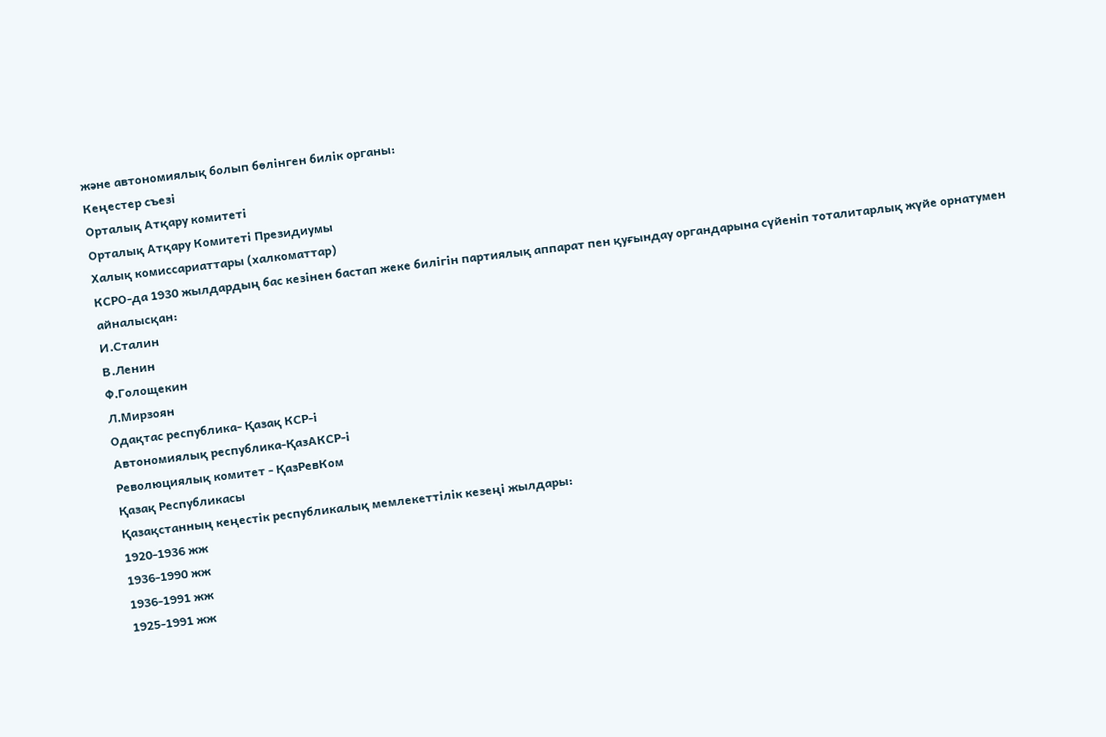және автономиялық болып бөлінген билік органы:
Кеңестер съезі
Орталық Атқару комитеті
Орталық Атқару Комитеті Президиумы
Халық комиссариаттары (халкоматтар)
КСРО-да 1930 жылдардың бас кезінен бастап жеке билігін партиялық аппарат пен қуғындау органдарына сүйеніп тоталитарлық жүйе орнатумен айналысқан:
И.Сталин
В.Ленин
Ф.Голощекин
Л.Мирзоян
Одақтас республика- Қазақ КСР-і
Автономиялық республика-ҚазАКСР-і
Революциялық комитет - ҚазРевКом
Қазақ Республикасы
Қазақстанның кеңестік республикалық мемлекеттілік кезеңі жылдары:
1920-1936 жж
1936-1990 жж
1936-1991 жж
1925-1991 жж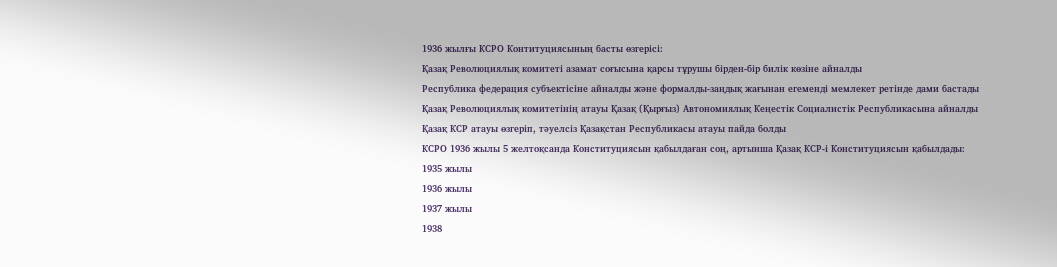1936 жылғы КСРО Контитуциясының басты өзгерісі:
Қазақ Революциялық комитеті азамат соғысына қарсы тұрушы бірден-бір билік көзіне айналды
Республика федерация субъектісіне айналды және формалды-заңдық жағынан егеменді мемлекет ретінде дами бастады
Қазақ Революциялық комитетінің атауы Қазақ (Қырғыз) Автономиялық Кеңестік Социалистік Республикасына айналды
Қазақ КСР атауы өзгеріп, тәуелсіз Қазақстан Республикасы атауы пайда болды
КСРО 1936 жылы 5 желтоқсанда Конституциясын қабылдаған соң, артынша Қазақ КСР-і Конституциясын қабылдады:
1935 жылы
1936 жылы
1937 жылы
1938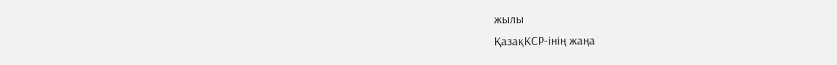жылы
ҚазақКСР-інің жаңа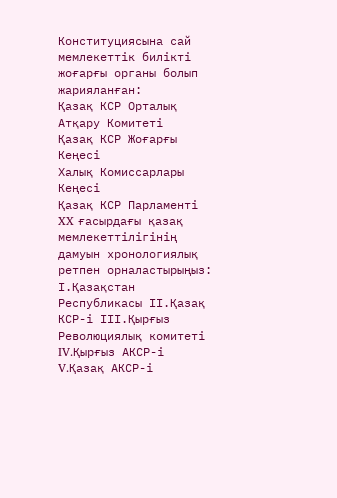Конституциясына сай мемлекеттік билікті жоғарғы органы болып жарияланған:
Қазақ КСР Орталық Атқару Комитеті
Қазақ КСР Жоғарғы Кеңесі
Халық Комиссарлары Кеңесі
Қазақ КСР Парламенті
XX ғасырдағы қазақ мемлекеттілігінің дамуын хронологиялық ретпен орналастырыңыз:
І.Қазақстан Республикасы ІІ.Қазақ КСР-і ІІІ.Қырғыз Революциялық комитеті IV.Қырғыз АКСР-і
V.Қазақ АКСР-і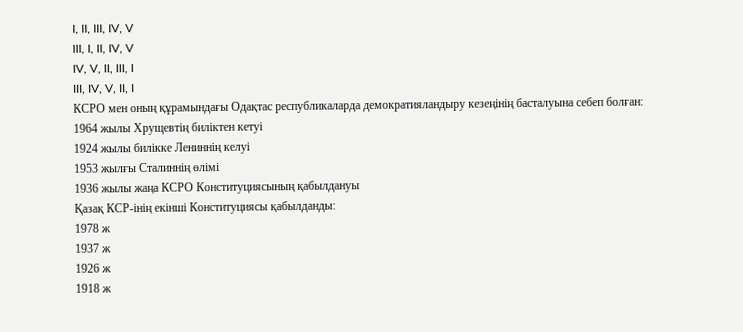I, II, III, IV, V
III, I, II, IV, V
IV, V, II, III, I
III, IV, V, II, I
КСРО мен оның құрамындағы Одақтас республикаларда демократияландыру кезеңінің басталуына себеп болған:
1964 жылы Хрущевтің биліктен кетуі
1924 жылы билікке Лениннің келуі
1953 жылғы Сталиннің өлімі
1936 жылы жаңа КСРО Конституциясының қабылдануы
Қазақ КСР-інің екінші Конституциясы қабылданды:
1978 ж
1937 ж
1926 ж
1918 ж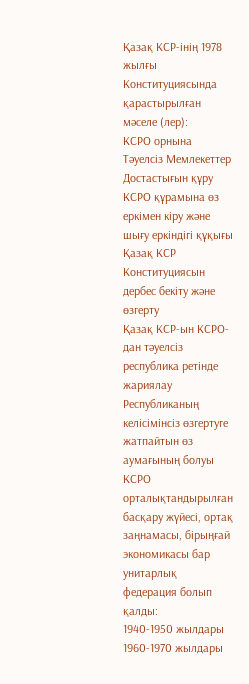Қазақ КСР-інің 1978 жылғы Конституциясында қарастырылған мәселе (лер):
КСРО орнына Тәуелсіз Мемлекеттер Достастығын құру
КСРО құрамына өз еркімен кіру және шығу еркіндігі құқығы
Қазақ КСР Конституциясын дербес бекіту және өзгерту
Қазақ КСР-ын КСРО-дан тәуелсіз республика ретінде жариялау
Республиканың келісімінсіз өзгертуге жатпайтын өз аумағының болуы
КСРО орталықтандырылған басқару жүйесі, ортақ заңнамасы, бірыңғай экономикасы бар унитарлық федерация болып қалды:
1940-1950 жылдары
1960-1970 жылдары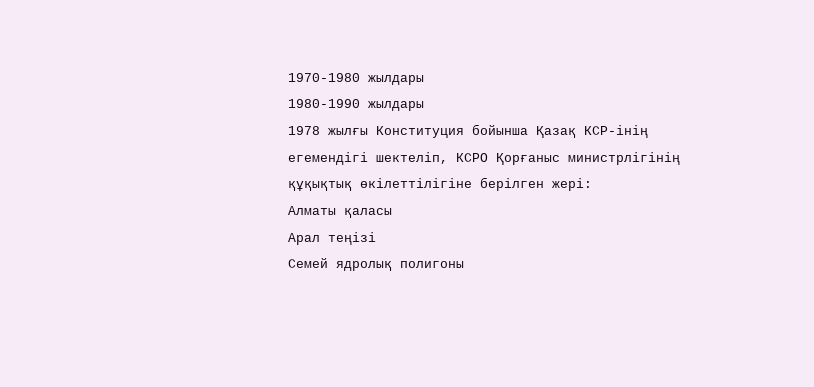1970-1980 жылдары
1980-1990 жылдары
1978 жылғы Конституция бойынша Қазақ КСР-інің егемендігі шектеліп, КСРО Қорғаныс министрлігінің құқықтық өкілеттілігіне берілген жері:
Алматы қаласы
Арал теңізі
Семей ядролық полигоны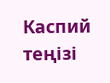Каспий теңізі